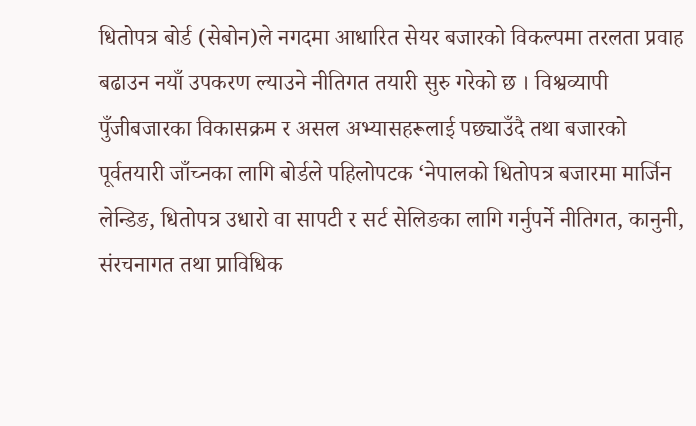धितोपत्र बोर्ड (सेबोन)ले नगदमा आधारित सेयर बजारको विकल्पमा तरलता प्रवाह बढाउन नयाँ उपकरण ल्याउने नीतिगत तयारी सुरु गरेको छ । विश्वव्यापी पुँजीबजारका विकासक्रम र असल अभ्यासहरूलाई पछ्याउँदै तथा बजारको पूर्वतयारी जाँच्नका लागि बोर्डले पहिलोपटक ‘नेपालको धितोपत्र बजारमा मार्जिन लेन्डिङ, धितोपत्र उधारो वा सापटी र सर्ट सेलिङका लागि गर्नुपर्ने नीतिगत, कानुनी, संरचनागत तथा प्राविधिक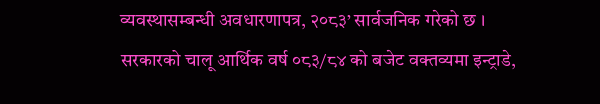व्यवस्थासम्बन्धी अवधारणापत्र, २०८३’ सार्वजनिक गरेको छ ।
सरकारको चालू आर्थिक वर्ष ०८३/८४ को बजेट वक्तव्यमा इन्ट्राडे,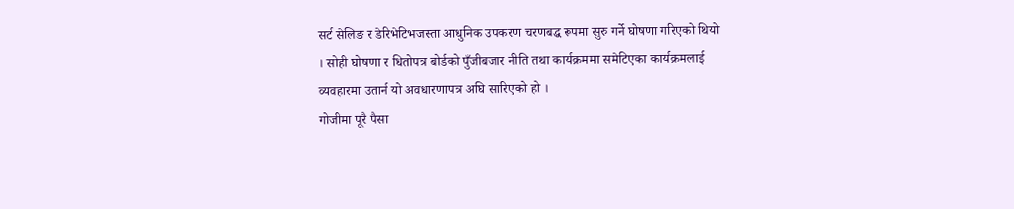सर्ट सेलिङ र डेरिभेटिभजस्ता आधुनिक उपकरण चरणबद्ध रूपमा सुरु गर्ने घोषणा गरिएको थियो । सोही घोषणा र धितोपत्र बोर्डको पुँजीबजार नीति तथा कार्यक्रममा समेटिएका कार्यक्रमलाई व्यवहारमा उतार्न यो अवधारणापत्र अघि सारिएको हो ।
गोजीमा पूरै पैसा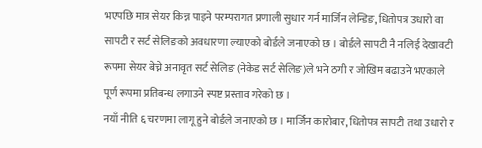भएपछि मात्र सेयर किन्न पाइने परम्परागत प्रणाली सुधार गर्न मार्जिन लेन्डिङ, धितोपत्र उधारो वा सापटी र सर्ट सेलिङको अवधारणा ल्याएको बोर्डले जनाएको छ । बोर्डले सापटी नै नलिई देखावटी रूपमा सेयर बेच्ने अनावृत सर्ट सेलिङ (नेकेड सर्ट सेलिङ)ले भने ठगी र जोखिम बढाउने भएकाले पूर्ण रूपमा प्रतिबन्ध लगाउने स्पष्ट प्रस्ताव गरेको छ ।
नयाँ नीति ६ चरणमा लागू हुने बोर्डले जनाएको छ । मार्जिन कारोबार, धितोपत्र सापटी तथा उधारो र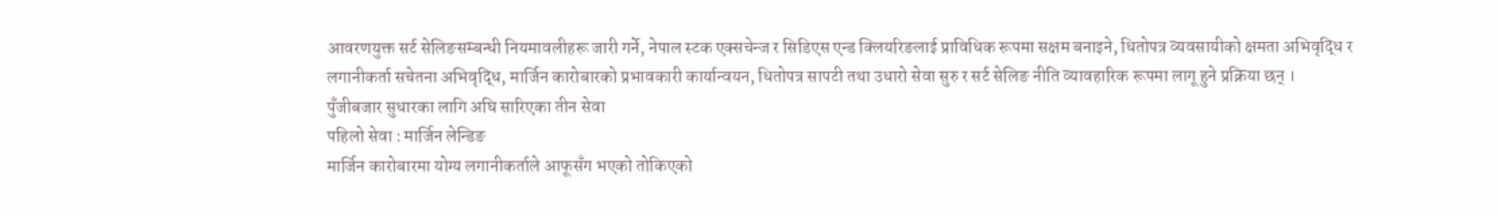आवरणयुक्त सर्ट सेलिङसम्बन्धी नियमावलीहरू जारी गर्ने, नेपाल स्टक एक्सचेन्ज र सिडिएस एन्ड क्लियरिङलाई प्राविधिक रूपमा सक्षम बनाइने, धितोपत्र व्यवसायीको क्षमता अभिवृद्धि र लगानीकर्ता सचेतना अभिवृद्धि, मार्जिन कारोबारको प्रभावकारी कार्यान्वयन, धितोपत्र सापटी तथा उधारो सेवा सुरु र सर्ट सेलिङ नीति व्यावहारिक रूपमा लागू हुने प्रक्रिया छन् ।
पुँजीबजार सुधारका लागि अघि सारिएका तीन सेवा
पहिलो सेवा : मार्जिन लेन्डिङ
मार्जिन कारोबारमा योग्य लगानीकर्ताले आफूसँग भएको तोकिएको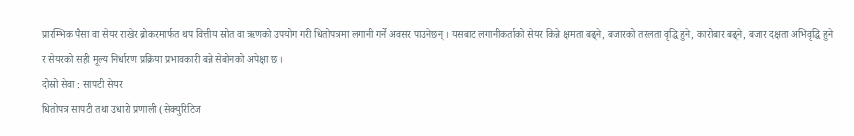प्रारम्भिक पैसा वा सेयर राखेर ब्रोकरमार्फत थप वित्तीय स्रोत वा ऋणको उपयोग गरी धितोपत्रमा लगानी गर्ने अवसर पाउनेछन् । यसबाट लगानीकर्ताको सेयर किन्ने क्षमता बढ्ने, बजारको तरलता वृद्धि हुने, कारोबार बढ्ने, बजार दक्षता अभिवृद्धि हुने र सेयरको सही मूल्य निर्धारण प्रक्रिया प्रभावकारी बन्ने सेबोनको अपेक्षा छ ।
दोस्रो सेवा : सापटी सेयर
धितोपत्र सापटी तथा उधारो प्रणाली (सेक्युरिटिज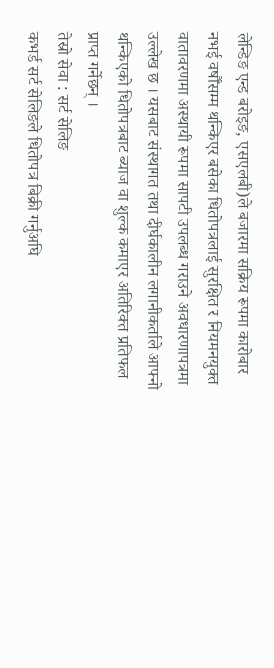लेन्डिङ एन्ड बरोइङ, एसएलबी)ले बजारमा सक्रिय रूपमा कारोबार नभई वर्षौँसम्म थन्किएर बसेका धितोपत्रलाई सुरक्षित र नियमनयुक्त वातावरणमा अस्थायी रूपमा सापटी उपलब्ध गराउने अवधारणापत्रमा उल्लेख छ । यसबाट संस्थागत तथा दीर्घकालीन लगानीकर्ताले आफ्नो थन्किएको धितोपत्रबाट ब्याज वा शुल्क कमाएर अतिरिक्त प्रतिफल प्राप्त गर्नेछन् ।
तेस्रो सेवा : सर्ट सेलिङ
कभर्ड सर्ट सेलिङले धितोपत्र बिक्री गर्नुअघि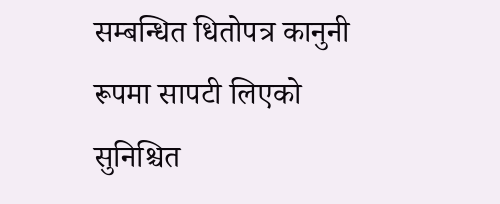सम्बन्धित धितोपत्र कानुनी रूपमा सापटी लिएको सुनिश्चित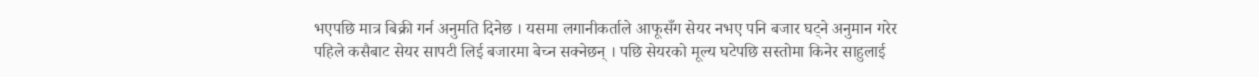भएपछि मात्र बिक्री गर्न अनुमति दिनेछ । यसमा लगानीकर्ताले आफूसँग सेयर नभए पनि बजार घट्ने अनुमान गरेर पहिले कसैबाट सेयर सापटी लिई बजारमा बेच्न सक्नेछन् । पछि सेयरको मूल्य घटेपछि सस्तोमा किनेर साहुलाई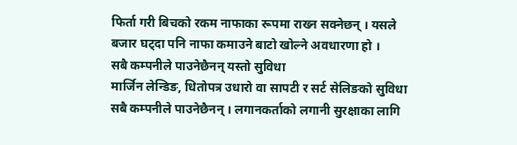फिर्ता गरी बिचको रकम नाफाका रूपमा राख्न सक्नेछन् । यसले बजार घट्दा पनि नाफा कमाउने बाटो खोल्ने अवधारणा हो ।
सबै कम्पनीले पाउनेछैनन् यस्तो सुविधा
मार्जिन लेन्डिङ, धितोपत्र उधारो वा सापटी र सर्ट सेलिङको सुविधा सबै कम्पनीले पाउनेछैनन् । लगानकर्ताको लगानी सुरक्षाका लागि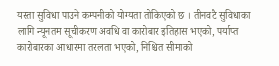यस्ता सुविधा पाउने कम्पनीको योग्यता तोकिएको छ । तीनवटै सुविधाका लागि न्यूनतम सूचीकरण अवधि वा कारोबार इतिहास भएको, पर्याप्त कारोबारका आधारमा तरलता भएको, निश्चित सीमाको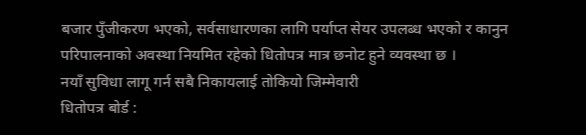बजार पुँजीकरण भएको, सर्वसाधारणका लागि पर्याप्त सेयर उपलब्ध भएको र कानुन परिपालनाको अवस्था नियमित रहेको धितोपत्र मात्र छनोट हुने व्यवस्था छ ।
नयाँ सुविधा लागू गर्न सबै निकायलाई तोकियो जिम्मेवारी
धितोपत्र बोर्ड :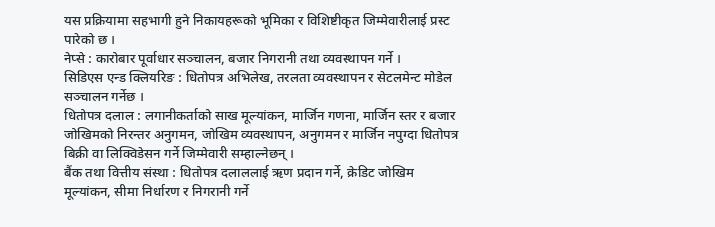यस प्रक्रियामा सहभागी हुने निकायहरूको भूमिका र विशिष्टीकृत जिम्मेवारीलाई प्रस्ट पारेको छ ।
नेप्से : कारोबार पूर्वाधार सञ्चालन, बजार निगरानी तथा व्यवस्थापन गर्ने ।
सिडिएस एन्ड क्लियरिङ : धितोपत्र अभिलेख, तरलता व्यवस्थापन र सेटलमेन्ट मोडेल सञ्चालन गर्नेछ ।
धितोपत्र दलाल : लगानीकर्ताको साख मूल्यांकन, मार्जिन गणना, मार्जिन स्तर र बजार जोखिमको निरन्तर अनुगमन, जोखिम व्यवस्थापन, अनुगमन र मार्जिन नपुग्दा धितोपत्र बिक्री वा लिक्विडेसन गर्ने जिम्मेवारी सम्हाल्नेछन् ।
बैंक तथा वित्तीय संस्था : धितोपत्र दलाललाई ऋण प्रदान गर्ने, क्रेडिट जोखिम मूल्यांकन, सीमा निर्धारण र निगरानी गर्ने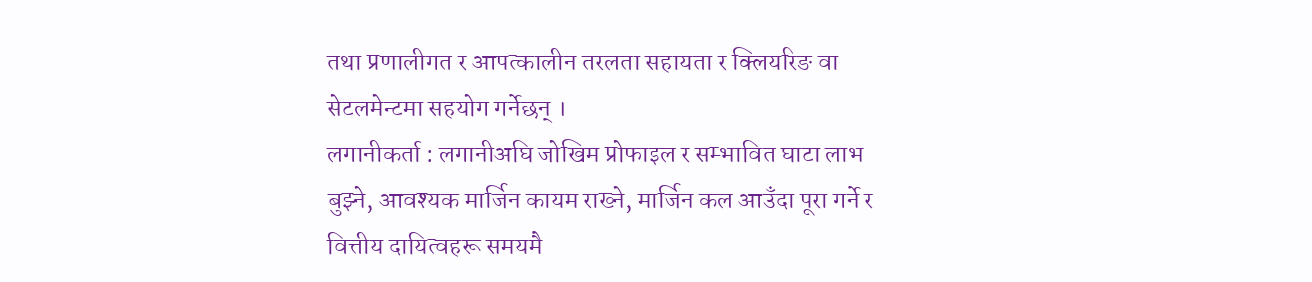तथा प्रणालीगत र आपत्कालीन तरलता सहायता र क्लियरिङ वा सेटलमेन्टमा सहयोग गर्नेछन् ।
लगानीकर्ता : लगानीअघि जोखिम प्रोफाइल र सम्भावित घाटा लाभ बुझ्ने, आवश्यक मार्जिन कायम राख्ने, मार्जिन कल आउँदा पूरा गर्ने र वित्तीय दायित्वहरू समयमै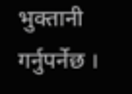भुक्तानी गर्नुपर्नेछ ।